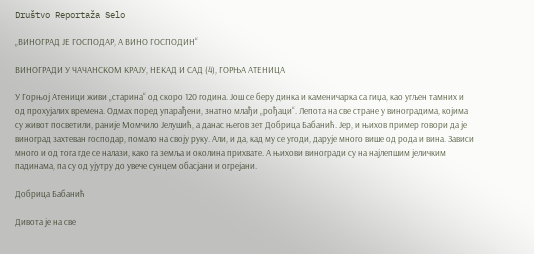Društvo Reportaža Selo

„ВИНОГРАД ЈЕ ГОСПОДАР, А ВИНО ГОСПОДИН“

ВИНОГРАДИ У ЧАЧАНСКОМ КРАЈУ, НЕКАД И САД (4), ГОРЊА АТЕНИЦА

У Горњој Атеници живи „старина“ од скоро 120 година. Још се беру динка и каменичарка са гиџа, као угљен тамних и од прохујалих времена. Одмах поред упарађени, знатно млађи „рођаци“. Лепота на све стране у виноградима, којима су живот посветили, раније Момчило Јелушић, а данас његов зет Добрица Бабанић. Јер, и њихов пример говори да је виноград захтеван господар, помало на своју руку. Али, и да, кад му се угоди, дарује много више од рода и вина. Зависи много и од тога где се налази, како га земља и околина прихвате. А њихови виногради су на најлепшим јеличким падинама, па су од ујутру до увече сунцем обасјани и огрејани.

Добрица Бабанић

Дивота је на све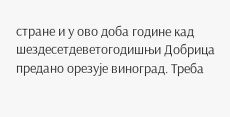стране и у ово доба године кад шездесетдеветогодишњи Добрица предано орезује виноград. Треба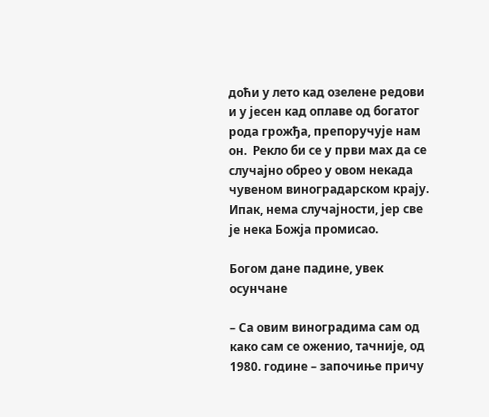доћи у лето кад озелене редови и у јесен кад оплаве од богатог рода грожђа, препоручује нам он.  Рекло би се у први мах да се случајно обрео у овом некада чувеном виноградарском крају. Ипак, нема случајности, јер све је нека Божја промисао.

Богом дане падине, увек осунчане

– Са овим виноградима сам од како сам се оженио, тачније, од 1980. године – започиње причу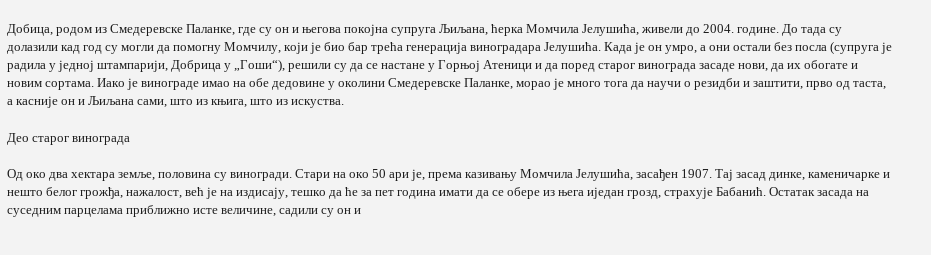Добица, родом из Смедеревске Паланке, где су он и његова покојна супруга Љиљана, ћерка Момчила Јелушића, живели до 2004. године. До тада су долазили кад год су могли да помогну Момчилу, који је био бар трећа генерација виноградара Јелушића. Када је он умро, а они остали без посла (супруга је радила у једној штампарији, Добрица у „Гоши“), решили су да се настане у Горњој Атеници и да поред старог винограда засаде нови, да их обогате и новим сортама. Иако је винограде имао на обе дедовине у околини Смедеревске Паланке, морао је много тога да научи о резидби и заштити, прво од таста, а касније он и Љиљана сами, што из књига, што из искуства.

Део старог винограда

Од око два хектара земље, половина су виногради. Стари на око 50 ари је, према казивању Момчила Јелушића, засађен 1907. Тај засад динке, каменичарке и нешто белог грожђа, нажалост, већ је на издисају, тешко да ће за пет година имати да се обере из њега иједан грозд, страхује Бабанић. Остатак засада на суседним парцелама приближно исте величине, садили су он и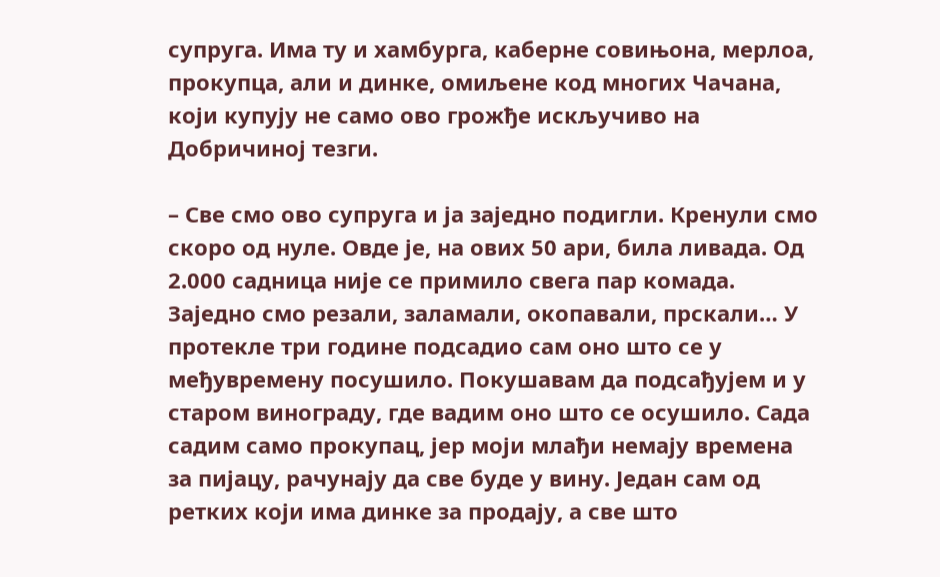супруга. Има ту и хамбурга, каберне совињона, мерлоа, прокупца, али и динке, омиљене код многих Чачана, који купују не само ово грожђе искључиво на Добричиној тезги.

– Све смо ово супруга и ја заједно подигли. Кренули смо скоро од нуле. Овде је, на ових 50 ари, била ливада. Од 2.000 садница није се примило свега пар комада. Заједно смо резали, заламали, окопавали, прскали… У протекле три године подсадио сам оно што се у међувремену посушило. Покушавам да подсађујем и у старом винограду, где вадим оно што се осушило. Сада садим само прокупац, јер моји млађи немају времена за пијацу, рачунају да све буде у вину. Један сам од ретких који има динке за продају, а све што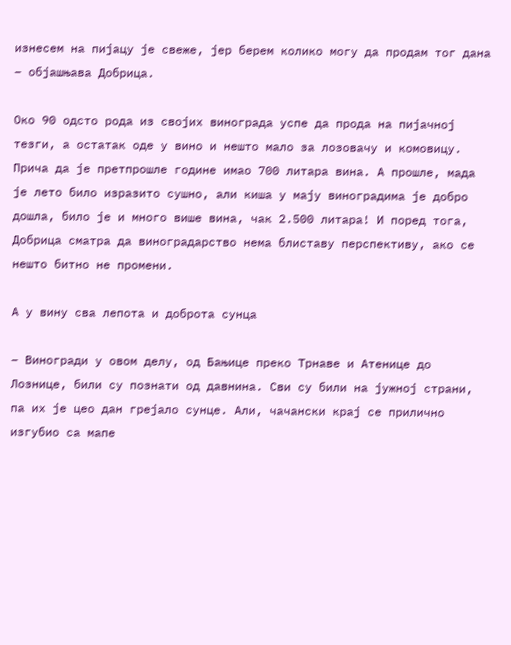изнесем на пијацу је свеже, јер берем колико могу да продам тог дана – објашњава Добрица.

Око 90 одсто рода из својих винограда успе да прода на пијачној тезги, а остатак оде у вино и нешто мало за лозовачу и комовицу. Прича да је претпрошле године имао 700 литара вина. А прошле, мада је лето било изразито сушно, али киша у мају виноградима је добро дошла, било је и много више вина, чак 2.500 литара! И поред тога, Добрица сматра да виноградарство нема блиставу перспективу, ако се нешто битно не промени.

А у вину сва лепота и доброта сунца

– Виногради у овом делу, од Бањице преко Трнаве и Атенице до Лознице, били су познати од давнина. Сви су били на јужној страни, па их је цео дан грејало сунце. Али, чачански крај се прилично изгубио са мапе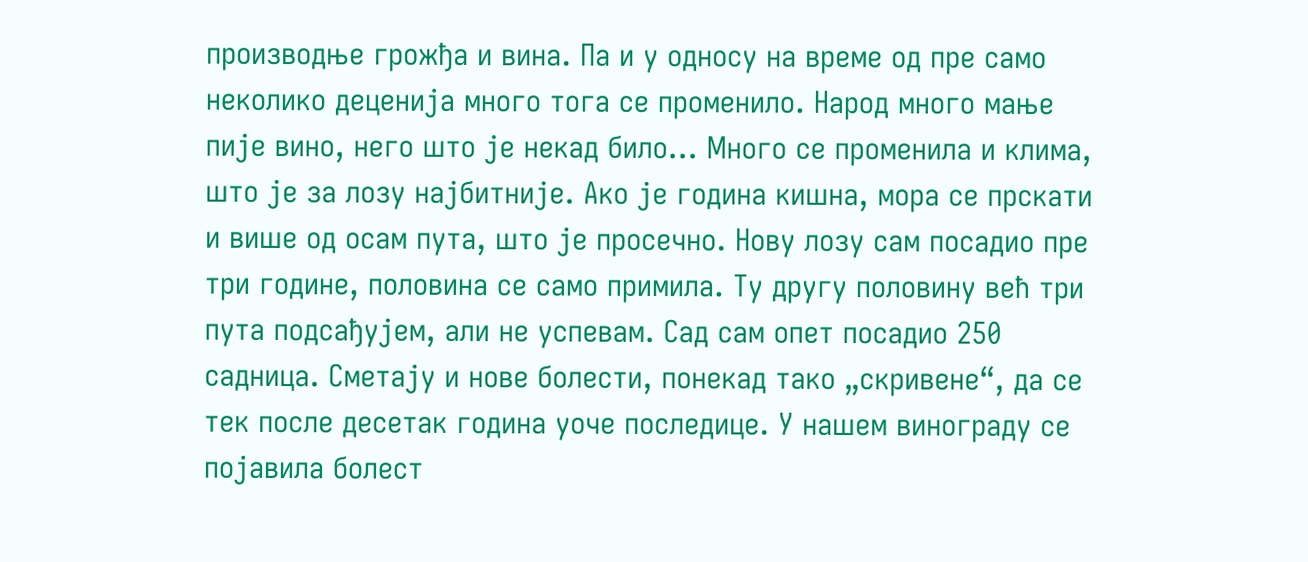производње грожђа и вина. Па и у односу на време од пре само неколико деценија много тога се променило. Народ много мање пије вино, него што је некад било… Много се променила и клима, што је за лозу најбитније. Ако је година кишна, мора се прскати и више од осам пута, што је просечно. Нову лозу сам посадио пре три године, половина се само примила. Ту другу половину већ три пута подсађујем, али не успевам. Сад сам опет посадио 250 садница. Сметају и нове болести, понекад тако „скривене“, да се тек после десетак година уоче последице. У нашем винограду се појавила болест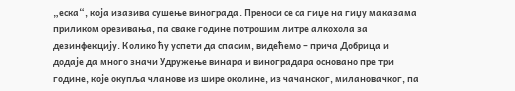„еска“, која изазива сушење винограда. Преноси се са гиџе на гиџу маказама приликом орезивања, па сваке године потрошим литре алкохола за дезинфекцију. Колико ћу успети да спасим, видећемо – прича Добрица и додаје да много значи Удружење винара и виноградара основано пре три године, које окупља чланове из шире околине, из чачанског, милановачког, па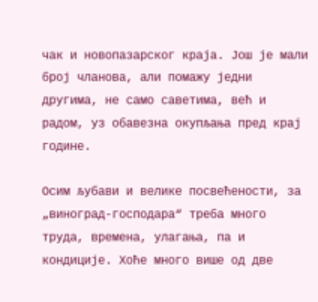чак и новопазарског краја. Још је мали број чланова, али помажу једни другима, не само саветима, већ и радом, уз обавезна окупљања пред крај године.

Осим љубави и велике посвећености, за „виноград-господара“ треба много труда, времена, улагања, па и кондиције. Хоће много више од две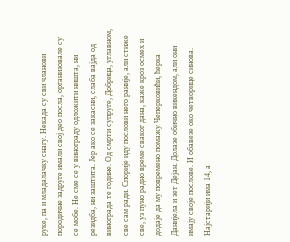руке, па и младалачку снагу. Некада су сви чланови породичне задруге имали свој део посла, организовале су се мобе. Не сме се у винограду одложити ништа, ни резидба, ни заштита. Јер ако се закасни, слаба вајда од винограда те године. Од смрти супруге, Добрица, углавном, све сам ради. Спорије иду послови него раније, али стиже све, уз пуно радно време сваког дана, каже кроз осмех и додаје да му повремено помажу Чеперковићи, ћерка Данијела и зет Дејан. Долазе обично викендом, али они имају своје послове. И обавезе око четворице синова. Најстарији има 14, а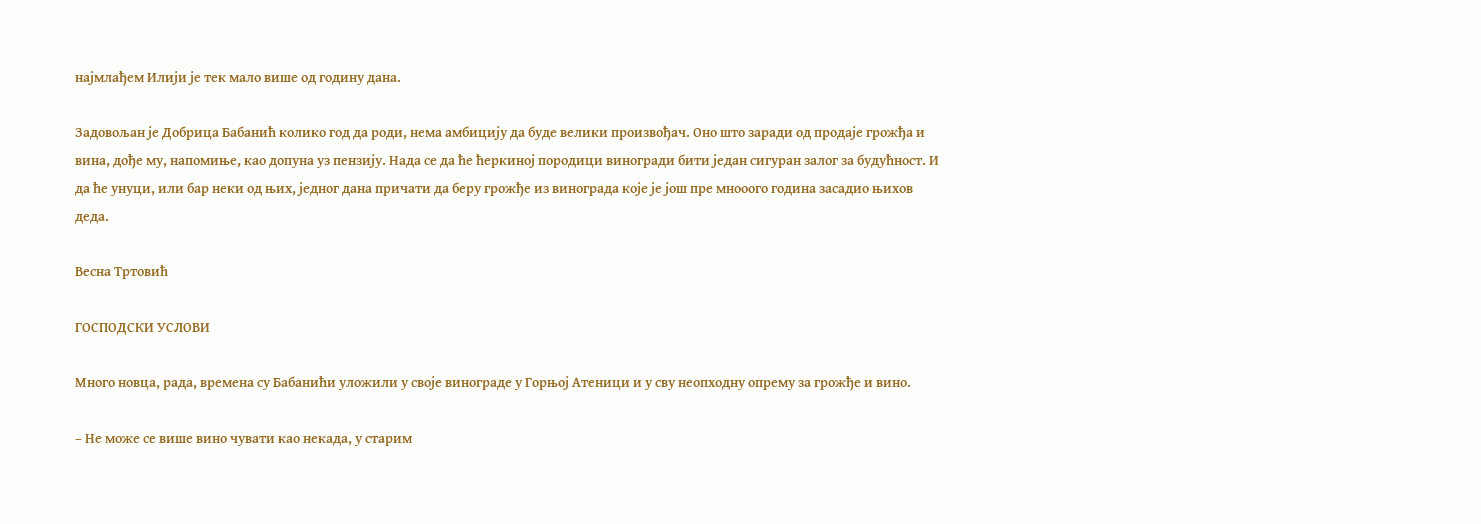најмлађем Илији је тек мало више од годину дана.

Задовољан је Добрица Бабанић колико год да роди, нема амбицију да буде велики произвођач. Оно што заради од продаје грожђа и вина, дође му, напомиње, као допуна уз пензију. Нада се да ће ћеркиној породици виногради бити један сигуран залог за будућност. И да ће унуци, или бар неки од њих, једног дана причати да беру грожђе из винограда које је још пре мнооого година засадио њихов деда.

Весна Тртовић

ГОСПОДСКИ УСЛОВИ

Много новца, рада, времена су Бабанићи уложили у своје винограде у Горњој Атеници и у сву неопходну опрему за грожђе и вино.

– Не може се више вино чувати као некада, у старим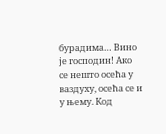бурадима… Вино је господин! Ако се нешто осећа у ваздуху, осећа се и у њему. Код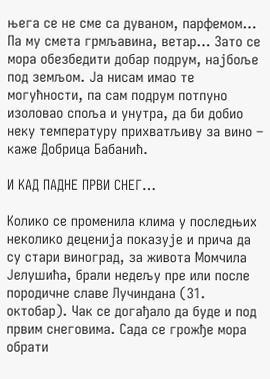њега се не сме са дуваном, парфемом… Па му смета грмљавина, ветар… Зато се мора обезбедити добар подрум, најбоље под земљом. Ја нисам имао те могућности, па сам подрум потпуно изоловао споља и унутра, да би добио неку температуру прихватљиву за вино – каже Добрица Бабанић.

И КАД ПАДНЕ ПРВИ СНЕГ…

Колико се променила клима у последњих неколико деценија показује и прича да су стари виноград, за живота Момчила Јелушића, брали недељу пре или после породичне славе Лучиндана (31. октобар). Чак се догађало да буде и под првим снеговима. Сада се грожђе мора обрати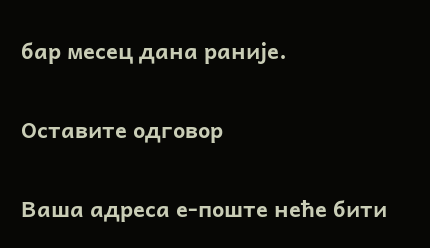бар месец дана раније.

Оставите одговор

Ваша адреса е-поште неће бити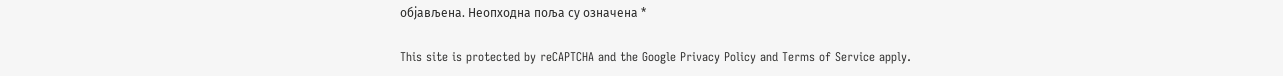објављена. Неопходна поља су означена *

This site is protected by reCAPTCHA and the Google Privacy Policy and Terms of Service apply.